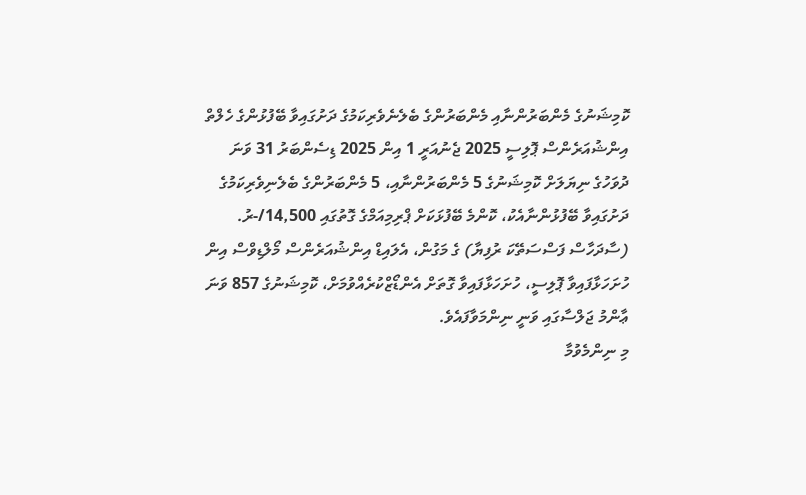ކޮމިޝަނުގެ މެންބަރުންނާއި މެންބަރުންގެ ބެލެނެވެރިކަމުގެ ދަށުގައިވާ ބޭފުޅުންގެ ހެލްތް އިންޝުއަރެންސް ޕޮލިސީ 2025 ޖެނުއަރީ 1 އިން 2025 ޑިސެންބަރު 31 ވަނަ ދުވަހުގެ ނިޔަލަށް ކޮމިޝަނުގެ 5 މެންބަރުންނާއި، 5 މެންބަރުންގެ ބެލެނިވެރިކަމުގެ ދަށުގައިވާ ބޭފުޅުންނާއެކު، ކޮންމެ ބޭފުޅަކަށް ޕްރިމިއަމްގެ ގޮތުގައި 14,500/-ރު. (ސާދަހާސް ފަސްސަތޭކަ ރުފިޔާ) ގެ މަގުން، އެލައިޑް އިންޝުއަރެންސް މޯލްޑިވްސް އިން ހުށަހަޅާފައިވާ ޕޮލިސީ، ހުށަހަޅާފައިވާ ގޮތަށް އެންޑޯޒްކުރެއްވުމަށް، ކޮމިޝަނުގެ 857 ވަނަ ޢާންމު ޖަލްސާގައި ވަނީ ނިންމަވާފައެވެ.
މި ނިންމެވުމާ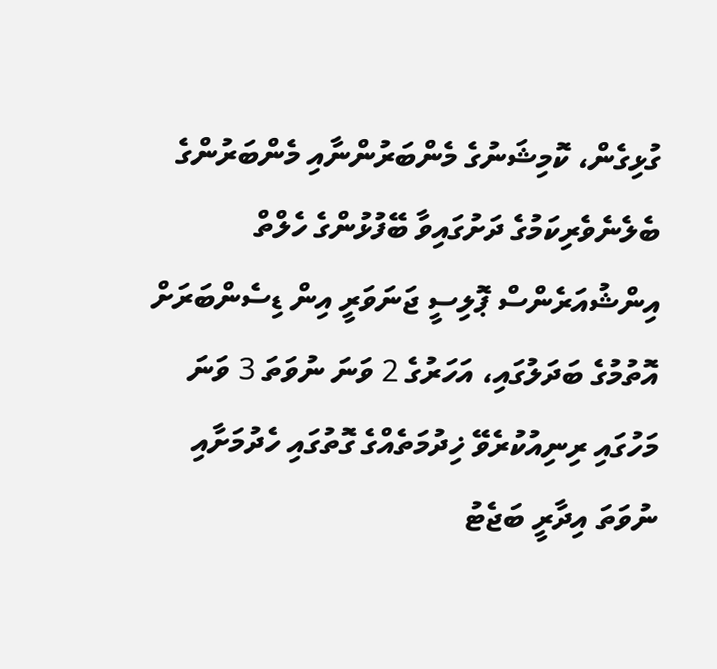ގުޅިގެން، ކޮމިޝަނުގެ މެންބަރުންނާއި މެންބަރުންގެ ބެލެނެވެރިކަމުގެ ދަށުގައިވާ ބޭފުޅުންގެ ހެލްތް އިންޝުއަރެންސް ޕޮލިސީ ޖަނަވަރީ އިން ޑިސެންބަރަށް އޮތުމުގެ ބަދަލުގައި، އަހަރުގެ 2 ވަނަ ނުވަތަ 3 ވަނަ މަހުގައި ރިނިއުކުރެވޭ ޚިދުމަތެއްގެ ގޮތުގައި ހެދުމަށާއި ނުވަތަ އިދާރީ ބަޖެޓު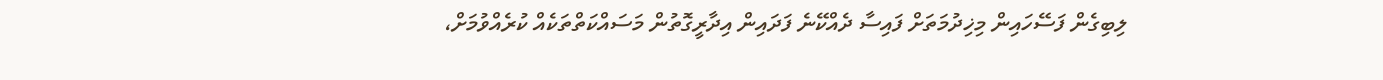ލިބިގެން ފަސޭހައިން މިޚިދުމަތަށް ފައިސާ ދެއްކޭނެ ފަދައިން އިދާރީގޮތުން މަސައްކަތްތަކެއް ކުރެއްވުމަށް،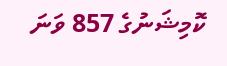ކޮމިޝަނުގެ 857 ވަނަ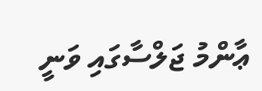ޢާންމު ޖަލްސާގައި ވަނީ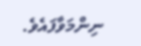ނިންމަވާފައެވެ.